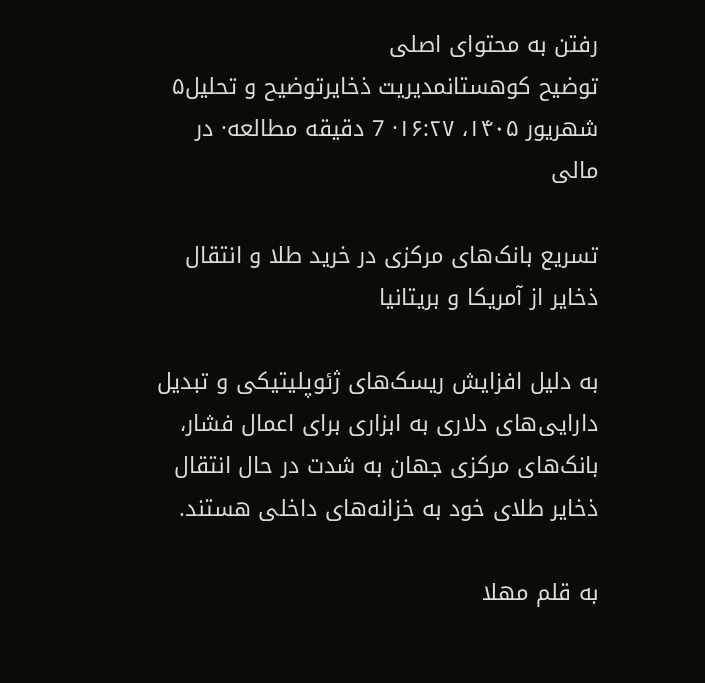رفتن به محتوای اصلی
توضیح کوهستانمدیریت ذخایرتوضیح و تحلیل۵ شهریور ۱۴۰۵، ۱۶:۲۷· 7 دقیقه مطالعه· در مالی

تسریع بانک‌های مرکزی در خرید طلا و انتقال ذخایر از آمریکا و بریتانیا

به دلیل افزایش ریسک‌های ژئوپلیتیکی و تبدیل دارایی‌های دلاری به ابزاری برای اعمال فشار، بانک‌های مرکزی جهان به شدت در حال انتقال ذخایر طلای خود به خزانه‌های داخلی هستند.

به قلم مهلا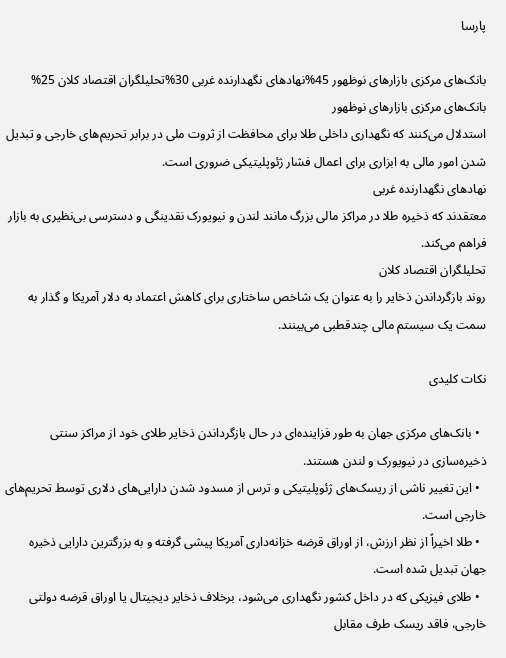پارسا

بانک‌های مرکزی بازارهای نوظهور 45%نهادهای نگهدارنده غربی 30%تحلیلگران اقتصاد کلان 25%
بانک‌های مرکزی بازارهای نوظهور
استدلال می‌کنند که نگهداری داخلی طلا برای محافظت از ثروت ملی در برابر تحریم‌های خارجی و تبدیل شدن امور مالی به ابزاری برای اعمال فشار ژئوپلیتیکی ضروری است.
نهادهای نگهدارنده غربی
معتقدند که ذخیره طلا در مراکز مالی بزرگ مانند لندن و نیویورک نقدینگی و دسترسی بی‌نظیری به بازار فراهم می‌کند.
تحلیلگران اقتصاد کلان
روند بازگرداندن ذخایر را به عنوان یک شاخص ساختاری برای کاهش اعتماد به دلار آمریکا و گذار به سمت یک سیستم مالی چندقطبی می‌بینند.

نکات کلیدی

  • بانک‌های مرکزی جهان به طور فزاینده‌ای در حال بازگرداندن ذخایر طلای خود از مراکز سنتی ذخیره‌سازی در نیویورک و لندن هستند.
  • این تغییر ناشی از ریسک‌های ژئوپلیتیکی و ترس از مسدود شدن دارایی‌های دلاری توسط تحریم‌های خارجی است.
  • طلا اخیراً از نظر ارزش، از اوراق قرضه خزانه‌داری آمریکا پیشی گرفته و به بزرگترین دارایی ذخیره جهان تبدیل شده است.
  • طلای فیزیکی که در داخل کشور نگهداری می‌شود، برخلاف ذخایر دیجیتال یا اوراق قرضه دولتی خارجی، فاقد ریسک طرف مقابل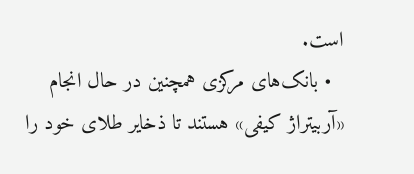است.
  • بانک‌های مرکزی همچنین در حال انجام «آربیتراژ کیفی» هستند تا ذخایر طلای خود را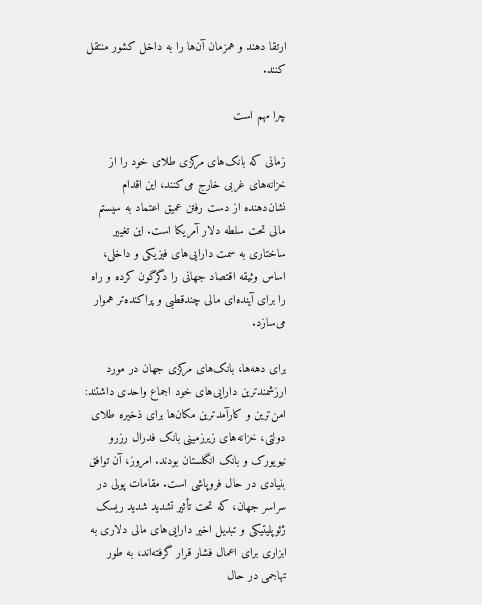ارتقا دهند و همزمان آن‌ها را به داخل کشور منتقل کنند.

چرا مهم است

زمانی که بانک‌های مرکزی طلای خود را از خزانه‌های غربی خارج می‌کنند، این اقدام نشان‌دهنده از دست رفتن عمیق اعتماد به سیستم مالی تحت سلطه دلار آمریکا است. این تغییر ساختاری به سمت دارایی‌های فیزیکی و داخلی، اساس وثیقه اقتصاد جهانی را دگرگون کرده و راه را برای آینده‌ای مالی چندقطبی و پراکنده‌تر هموار می‌سازد.

برای دهه‌ها، بانک‌های مرکزی جهان در مورد ارزشمندترین دارایی‌های خود اجماع واحدی داشتند: امن‌ترین و کارآمدترین مکان‌ها برای ذخیره طلای دولتی، خزانه‌های زیرزمینی بانک فدرال رزرو نیویورک و بانک انگلستان بودند. امروز، آن توافق بنیادی در حال فروپاشی است. مقامات پولی در سراسر جهان، که تحت تأثیر تشدید شدید ریسک ژئوپلیتیکی و تبدیل اخیر دارایی‌های مالی دلاری به ابزاری برای اعمال فشار قرار گرفته‌اند، به طور تهاجمی در حال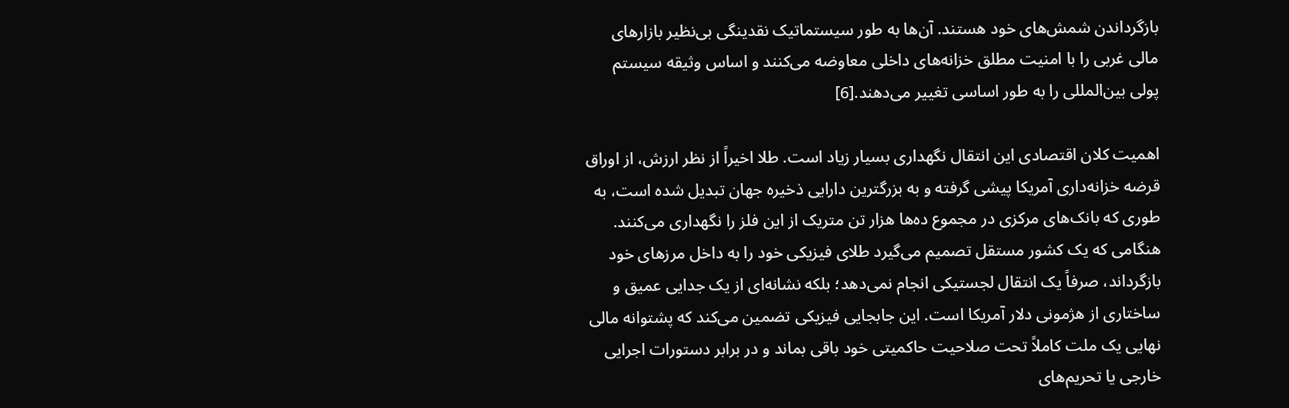بازگرداندن شمش‌های خود هستند. آن‌ها به طور سیستماتیک نقدینگی بی‌نظیر بازارهای مالی غربی را با امنیت مطلق خزانه‌های داخلی معاوضه می‌کنند و اساس وثیقه سیستم پولی بین‌المللی را به طور اساسی تغییر می‌دهند.[6]

اهمیت کلان اقتصادی این انتقال نگهداری بسیار زیاد است. طلا اخیراً از نظر ارزش، از اوراق قرضه خزانه‌داری آمریکا پیشی گرفته و به بزرگترین دارایی ذخیره جهان تبدیل شده است، به طوری که بانک‌های مرکزی در مجموع ده‌ها هزار تن متریک از این فلز را نگهداری می‌کنند. هنگامی که یک کشور مستقل تصمیم می‌گیرد طلای فیزیکی خود را به داخل مرزهای خود بازگرداند، صرفاً یک انتقال لجستیکی انجام نمی‌دهد؛ بلکه نشانه‌ای از یک جدایی عمیق و ساختاری از هژمونی دلار آمریکا است. این جابجایی فیزیکی تضمین می‌کند که پشتوانه مالی نهایی یک ملت کاملاً تحت صلاحیت حاکمیتی خود باقی بماند و در برابر دستورات اجرایی خارجی یا تحریم‌های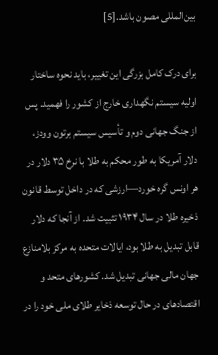بین‌المللی مصون باشد.[5]

برای درک کامل بزرگی این تغییر، باید نحوه ساختار اولیه سیستم نگهداری خارج از کشور را فهمید. پس از جنگ جهانی دوم و تأسیس سیستم برتون وودز، دلار آمریکا به طور محکم به طلا با نرخ ۳۵ دلار در هر اونس گره خورد—ارزشی که در داخل توسط قانون ذخیره طلا در سال ۱۹۳۴ تثبیت شد. از آنجا که دلار قابل تبدیل به طلا بود، ایالات متحده به مرکز بلامنازع جهان مالی جهانی تبدیل شد. کشورهای متحد و اقتصادهای در حال توسعه ذخایر طلای ملی خود را در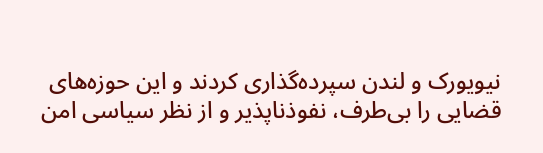نیویورک و لندن سپرده‌گذاری کردند و این حوزه‌های قضایی را بی‌طرف، نفوذناپذیر و از نظر سیاسی امن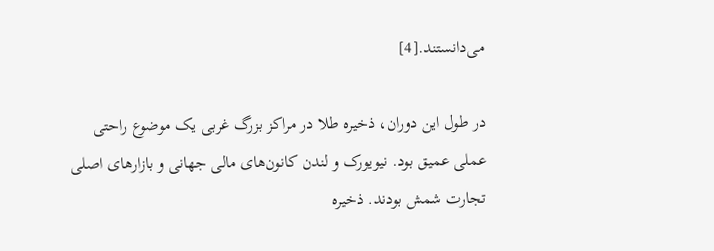می‌دانستند.[4]

در طول این دوران، ذخیره طلا در مراکز بزرگ غربی یک موضوع راحتی عملی عمیق بود. نیویورک و لندن کانون‌های مالی جهانی و بازارهای اصلی تجارت شمش بودند. ذخیره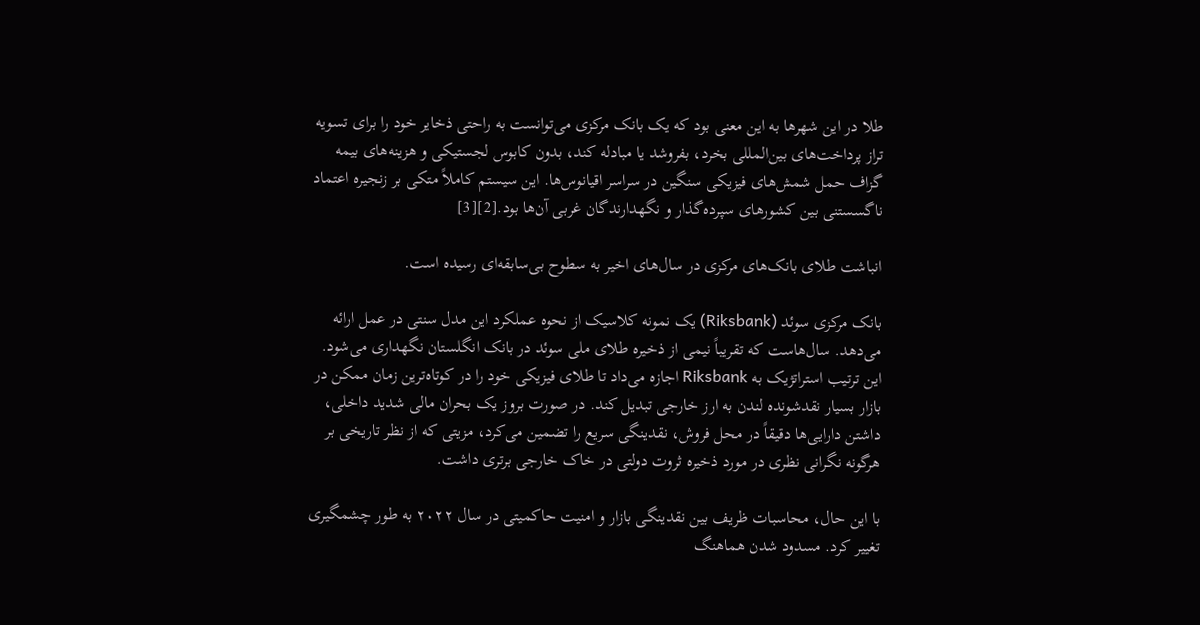طلا در این شهرها به این معنی بود که یک بانک مرکزی می‌توانست به راحتی ذخایر خود را برای تسویه تراز پرداخت‌های بین‌المللی بخرد، بفروشد یا مبادله کند، بدون کابوس لجستیکی و هزینه‌های بیمه گزاف حمل شمش‌های فیزیکی سنگین در سراسر اقیانوس‌ها. این سیستم کاملاً متکی بر زنجیره اعتماد ناگسستنی بین کشورهای سپرده‌گذار و نگهدارندگان غربی آن‌ها بود.[2][3]

انباشت طلای بانک‌های مرکزی در سال‌های اخیر به سطوح بی‌سابقه‌ای رسیده است.

بانک مرکزی سوئد (Riksbank) یک نمونه کلاسیک از نحوه عملکرد این مدل سنتی در عمل ارائه می‌دهد. سال‌هاست که تقریباً نیمی از ذخیره طلای ملی سوئد در بانک انگلستان نگهداری می‌شود. این ترتیب استراتژیک به Riksbank اجازه می‌داد تا طلای فیزیکی خود را در کوتاه‌ترین زمان ممکن در بازار بسیار نقدشونده لندن به ارز خارجی تبدیل کند. در صورت بروز یک بحران مالی شدید داخلی، داشتن دارایی‌ها دقیقاً در محل فروش، نقدینگی سریع را تضمین می‌کرد، مزیتی که از نظر تاریخی بر هرگونه نگرانی نظری در مورد ذخیره ثروت دولتی در خاک خارجی برتری داشت.

با این حال، محاسبات ظریف بین نقدینگی بازار و امنیت حاکمیتی در سال ۲۰۲۲ به طور چشمگیری تغییر کرد. مسدود شدن هماهنگ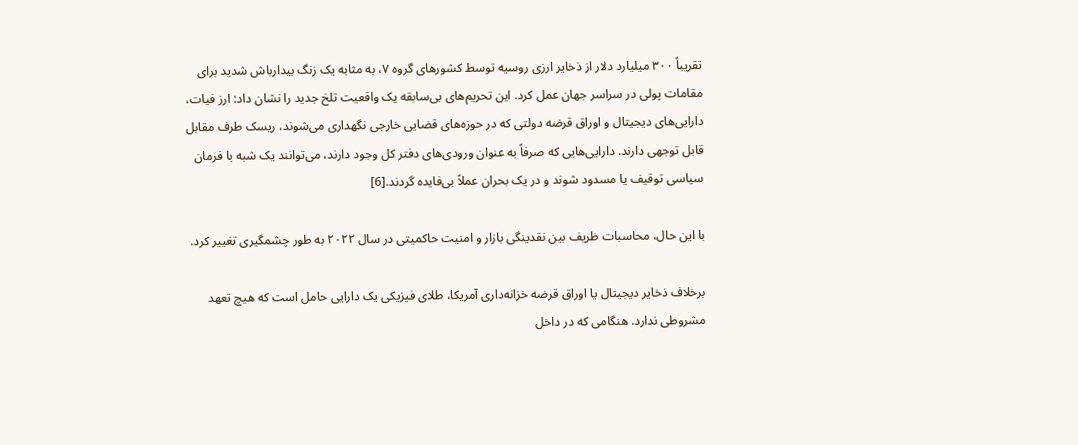تقریباً ۳۰۰ میلیارد دلار از ذخایر ارزی روسیه توسط کشورهای گروه ۷، به مثابه یک زنگ بیدارباش شدید برای مقامات پولی در سراسر جهان عمل کرد. این تحریم‌های بی‌سابقه یک واقعیت تلخ جدید را نشان داد: ارز فیات، دارایی‌های دیجیتال و اوراق قرضه دولتی که در حوزه‌های قضایی خارجی نگهداری می‌شوند، ریسک طرف مقابل قابل توجهی دارند. دارایی‌هایی که صرفاً به عنوان ورودی‌های دفتر کل وجود دارند، می‌توانند یک شبه با فرمان سیاسی توقیف یا مسدود شوند و در یک بحران عملاً بی‌فایده گردند.[6]

با این حال، محاسبات ظریف بین نقدینگی بازار و امنیت حاکمیتی در سال ۲۰۲۲ به طور چشمگیری تغییر کرد.

برخلاف ذخایر دیجیتال یا اوراق قرضه خزانه‌داری آمریکا، طلای فیزیکی یک دارایی حامل است که هیچ تعهد مشروطی ندارد. هنگامی که در داخل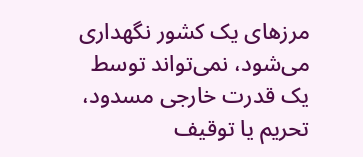مرزهای یک کشور نگهداری می‌شود، نمی‌تواند توسط یک قدرت خارجی مسدود، تحریم یا توقیف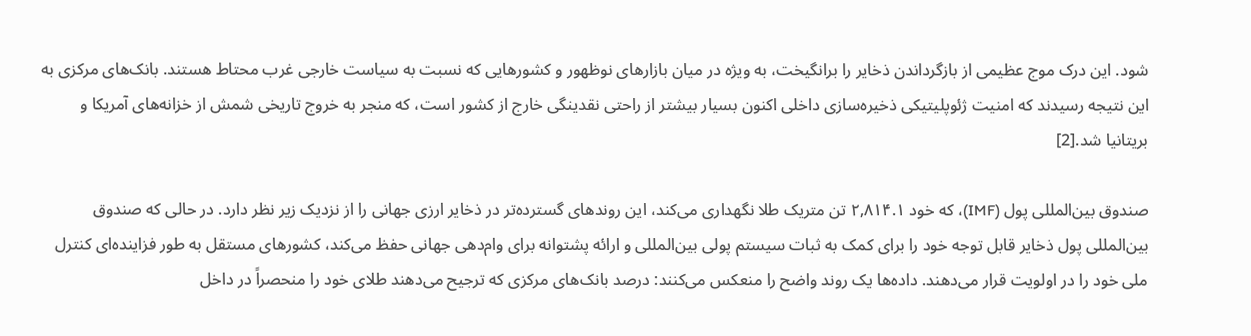شود. این درک موج عظیمی از بازگرداندن ذخایر را برانگیخت، به ویژه در میان بازارهای نوظهور و کشورهایی که نسبت به سیاست خارجی غرب محتاط هستند. بانک‌های مرکزی به این نتیجه رسیدند که امنیت ژئوپلیتیکی ذخیره‌سازی داخلی اکنون بسیار بیشتر از راحتی نقدینگی خارج از کشور است، که منجر به خروج تاریخی شمش از خزانه‌های آمریکا و بریتانیا شد.[2]

صندوق بین‌المللی پول (IMF)، که خود ۲,۸۱۴.۱ تن متریک طلا نگهداری می‌کند، این روندهای گسترده‌تر در ذخایر ارزی جهانی را از نزدیک زیر نظر دارد. در حالی که صندوق بین‌المللی پول ذخایر قابل توجه خود را برای کمک به ثبات سیستم پولی بین‌المللی و ارائه پشتوانه برای وام‌دهی جهانی حفظ می‌کند، کشورهای مستقل به طور فزاینده‌ای کنترل ملی خود را در اولویت قرار می‌دهند. داده‌ها یک روند واضح را منعکس می‌کنند: درصد بانک‌های مرکزی که ترجیح می‌دهند طلای خود را منحصراً در داخل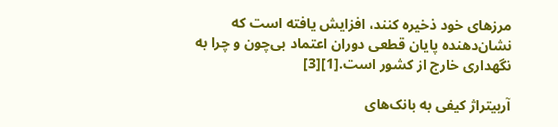مرزهای خود ذخیره کنند، افزایش یافته است که نشان‌دهنده پایان قطعی دوران اعتماد بی‌چون و چرا به نگهداری خارج از کشور است.[1][3]

آربیتراژ کیفی به بانک‌های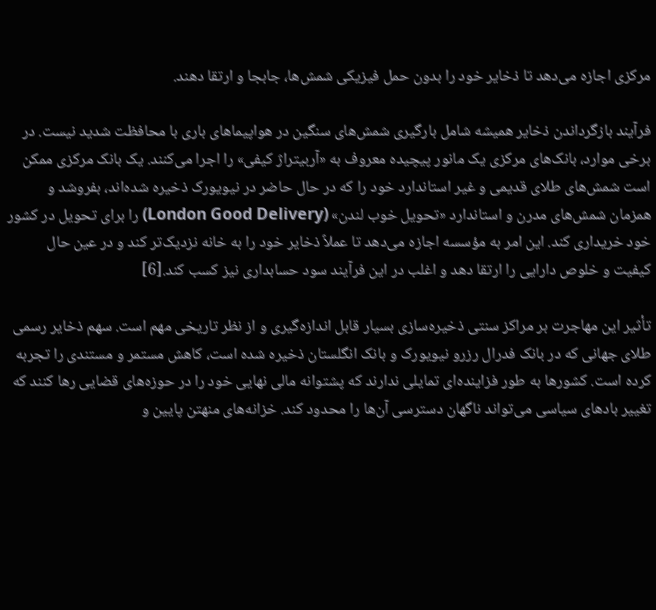مرکزی اجازه می‌دهد تا ذخایر خود را بدون حمل فیزیکی شمش‌ها، جابجا و ارتقا دهند.

فرآیند بازگرداندن ذخایر همیشه شامل بارگیری شمش‌های سنگین در هواپیماهای باری با محافظت شدید نیست. در برخی موارد، بانک‌های مرکزی یک مانور پیچیده معروف به «آربیتراژ کیفی» را اجرا می‌کنند. یک بانک مرکزی ممکن است شمش‌های طلای قدیمی و غیر استاندارد خود را که در حال حاضر در نیویورک ذخیره شده‌اند، بفروشد و همزمان شمش‌های مدرن و استاندارد «تحویل خوب لندن» (London Good Delivery) را برای تحویل در کشور خود خریداری کند. این امر به مؤسسه اجازه می‌دهد تا عملاً ذخایر خود را به خانه نزدیک‌تر کند و در عین حال کیفیت و خلوص دارایی را ارتقا دهد و اغلب در این فرآیند سود حسابداری نیز کسب کند.[6]

تأثیر این مهاجرت بر مراکز سنتی ذخیره‌سازی بسیار قابل اندازه‌گیری و از نظر تاریخی مهم است. سهم ذخایر رسمی طلای جهانی که در بانک فدرال رزرو نیویورک و بانک انگلستان ذخیره شده است، کاهش مستمر و مستندی را تجربه کرده است. کشورها به طور فزاینده‌ای تمایلی ندارند که پشتوانه مالی نهایی خود را در حوزه‌های قضایی رها کنند که تغییر بادهای سیاسی می‌تواند ناگهان دسترسی آن‌ها را محدود کند. خزانه‌های منهتن پایین و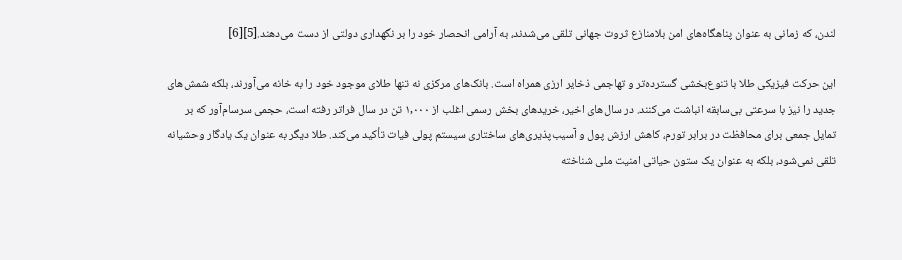لندن، که زمانی به عنوان پناهگاه‌های امن بلامنازع ثروت جهانی تلقی می‌شدند، به آرامی انحصار خود را بر نگهداری دولتی از دست می‌دهند.[5][6]

این حرکت فیزیکی طلا با تنوع‌بخشی گسترده‌تر و تهاجمی ذخایر ارزی همراه است. بانک‌های مرکزی نه تنها طلای موجود خود را به خانه می‌آورند، بلکه شمش‌های جدید را نیز با سرعتی بی‌سابقه انباشت می‌کنند. در سال‌های اخیر، خریدهای بخش رسمی اغلب از ۱,۰۰۰ تن در سال فراتر رفته است، حجمی سرسام‌آور که بر تمایل جمعی برای محافظت در برابر تورم، کاهش ارزش پول و آسیب‌پذیری‌های ساختاری سیستم پولی فیات تأکید می‌کند. طلا دیگر به عنوان یک یادگار وحشیانه تلقی نمی‌شود، بلکه به عنوان یک ستون حیاتی امنیت ملی شناخته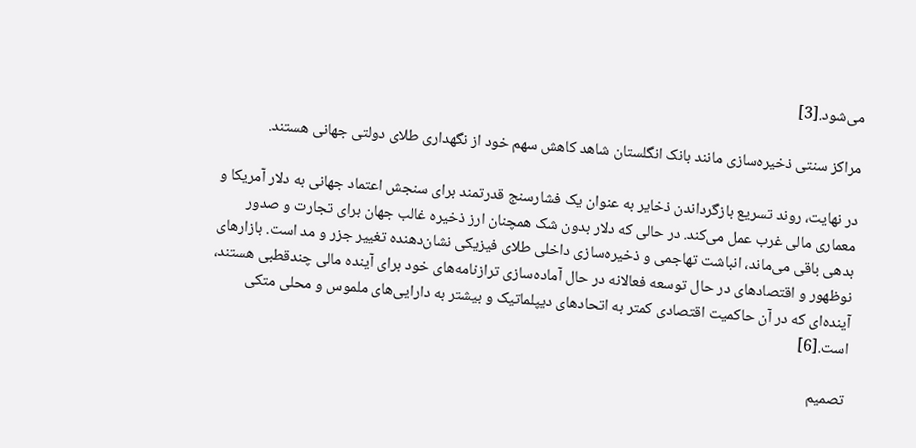می‌شود.[3]

مراکز سنتی ذخیره‌سازی مانند بانک انگلستان شاهد کاهش سهم خود از نگهداری طلای دولتی جهانی هستند.

در نهایت، روند تسریع بازگرداندن ذخایر به عنوان یک فشارسنج قدرتمند برای سنجش اعتماد جهانی به دلار آمریکا و معماری مالی غرب عمل می‌کند. در حالی که دلار بدون شک همچنان ارز ذخیره غالب جهان برای تجارت و صدور بدهی باقی می‌ماند، انباشت تهاجمی و ذخیره‌سازی داخلی طلای فیزیکی نشان‌دهنده تغییر جزر و مد است. بازارهای نوظهور و اقتصادهای در حال توسعه فعالانه در حال آماده‌سازی ترازنامه‌های خود برای آینده مالی چندقطبی هستند، آینده‌ای که در آن حاکمیت اقتصادی کمتر به اتحادهای دیپلماتیک و بیشتر به دارایی‌های ملموس و محلی متکی است.[6]

تصمیم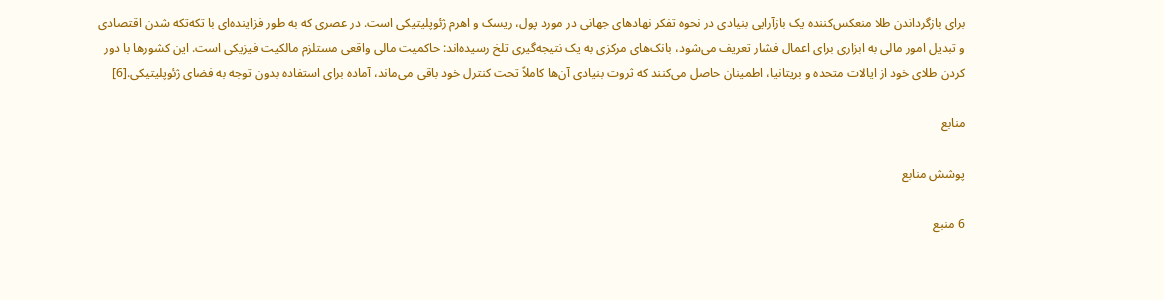برای بازگرداندن طلا منعکس‌کننده یک بازآرایی بنیادی در نحوه تفکر نهادهای جهانی در مورد پول، ریسک و اهرم ژئوپلیتیکی است. در عصری که به طور فزاینده‌ای با تکه‌تکه شدن اقتصادی و تبدیل امور مالی به ابزاری برای اعمال فشار تعریف می‌شود، بانک‌های مرکزی به یک نتیجه‌گیری تلخ رسیده‌اند: حاکمیت مالی واقعی مستلزم مالکیت فیزیکی است. این کشورها با دور کردن طلای خود از ایالات متحده و بریتانیا، اطمینان حاصل می‌کنند که ثروت بنیادی آن‌ها کاملاً تحت کنترل خود باقی می‌ماند، آماده برای استفاده بدون توجه به فضای ژئوپلیتیکی.[6]

منابع

پوشش منابع

6 منبع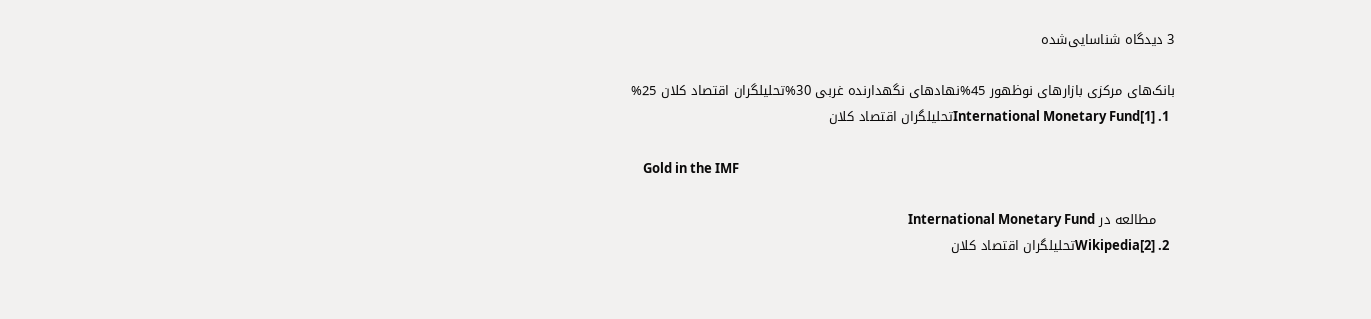3 دیدگاه شناسایی‌شده

بانک‌های مرکزی بازارهای نوظهور 45%نهادهای نگهدارنده غربی 30%تحلیلگران اقتصاد کلان 25%
  1. [1]International Monetary Fundتحلیلگران اقتصاد کلان

    Gold in the IMF

    مطالعه در International Monetary Fund
  2. [2]Wikipediaتحلیلگران اقتصاد کلان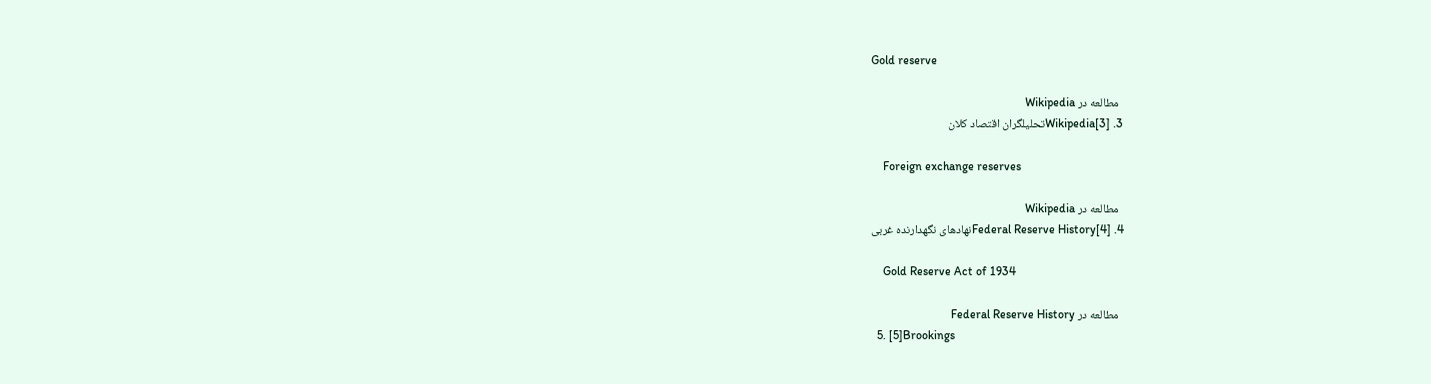Gold reserve

    مطالعه در Wikipedia
  3. [3]Wikipediaتحلیلگران اقتصاد کلان

    Foreign exchange reserves

    مطالعه در Wikipedia
  4. [4]Federal Reserve Historyنهادهای نگهدارنده غربی

    Gold Reserve Act of 1934

    مطالعه در Federal Reserve History
  5. [5]Brookings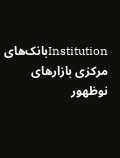Institutionبانک‌های مرکزی بازارهای نوظهور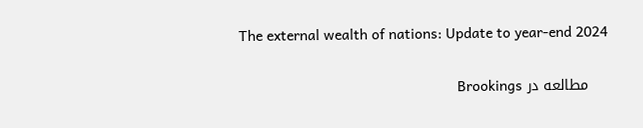The external wealth of nations: Update to year-end 2024

    مطالعه در Brookings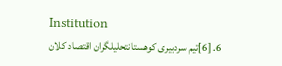Institution
  6. [6]تیم سردبیری کوهستانتحلیلگران اقتصاد کلان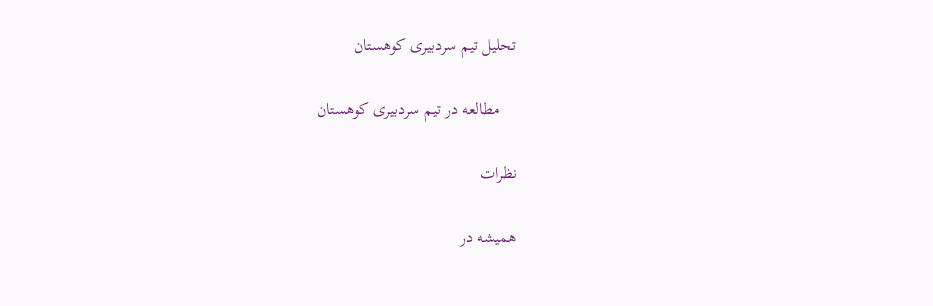تحلیل تیم سردبیری کوهستان

    مطالعه در تیم سردبیری کوهستان

نظرات

همیشه در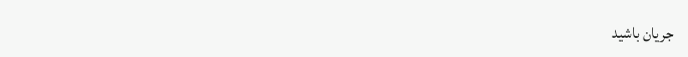جریان باشید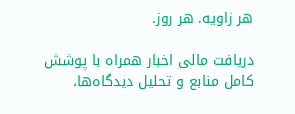هر زاویه. هر روز.

دریافت مالی اخبار همراه با پوشش کامل منابع و تحلیل دیدگاه‌ها،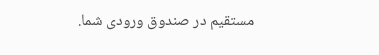مستقیم در صندوق ورودی شما.